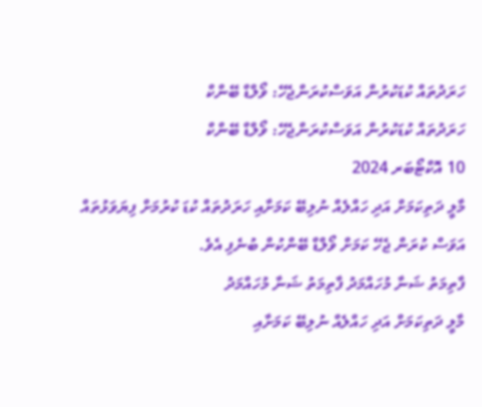ހަރަދުތައް ކުޑަކުރުން އަވަސްކުރަންޖެހޭ: ވޯލްޑް ބޭންކް
ހަރަދުތައް ކުޑަކުރުން އަވަސްކުރަންޖެހޭ: ވޯލްޑް ބޭންކް
10 އޮކްޓޯބަރ 2024
މާލީ ދަތިކަމަށް އަދި ހައްލެއް ނުލިބޭ ކަމަށާއި ހަރަދުތައް ކުޑަ ކުރުމަށް ފިޔަވަޅުތައް އަވަސް ކުރަން ޖެހޭ ކަމަށް ވޯލްޑް ބޭންކުން ބުނެފި އެވެ.
ފާތިމަތު ޝަނާ މުހައްމަދު ފާތިމަތު ޝަނާ މުހައްމަދު
މާލީ ދަތިކަމަށް އަދި ހައްލެއް ނުލިބޭ ކަމަށާއި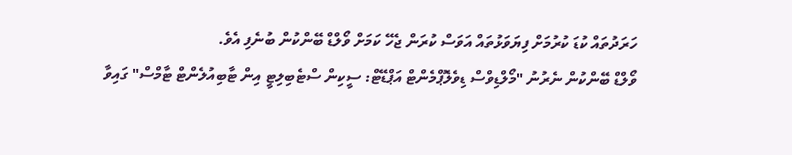ހަރަދުތައް ކުޑަ ކުރުމަށް ފިޔަވަޅުތައް އަވަސް ކުރަން ޖެހޭ ކަމަށް ވޯލްޑް ބޭންކުން ބުނެފި އެވެ.
ވޯލްޑް ބޭންކުން ނެރުނު "މޯލްޑިވްސް ޑިވެލޮޕްމެންޓް އަޕްޑޭޓް: ސީކިން ސްޓެބިލިޓީ އިން ޓާބިއުލެންޓް ޓާމްސް" ގައިވާ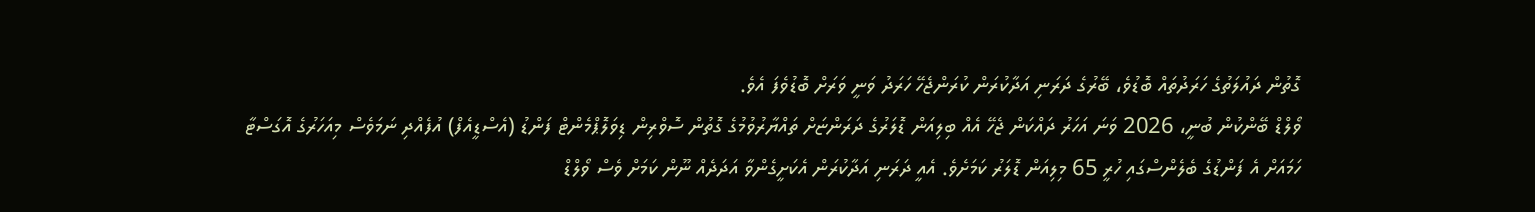ގޮތުން ދައުލަތުގެ ހަރަދުތައް ބޮޑުވެ، ބޭރުގެ ދަރަނި އަދާކުރަން ކުރަންޖެހޭ ހަރަދު ވަނީ ވަރަށް ބޮޑުވެފަ އެވެ.
ވޯލްޑް ބޭންކުން ބުނީ، 2026 ވަނަ އަހަރު ދައްކަން ޖެހޭ އެއް ބިލިއަން ޑޮލަރުގެ ދަރަންޏަށް ތައްޔާރުވުމުގެ ގޮތުން ސޮވްރިން ޑިވަލޮޕްމެންޓް ފަންޑު (އެސްޑީއެފް) އުފެއްދި ނަމަވެސް މިއަހަރުގެ އޮގަސްޓާ ހަމައަށް އެ ފަންޑުގެ ބެލެންސްގައި ހުރީ 65 މިލިއަން ޑޮލަރު ކަމަށެވެ. އެއީ ދަރަނި އަދާކުރަން އެކަށީގެންވާ އަދަދެއް ނޫން ކަމަށް ވެސް ވޯލްޑް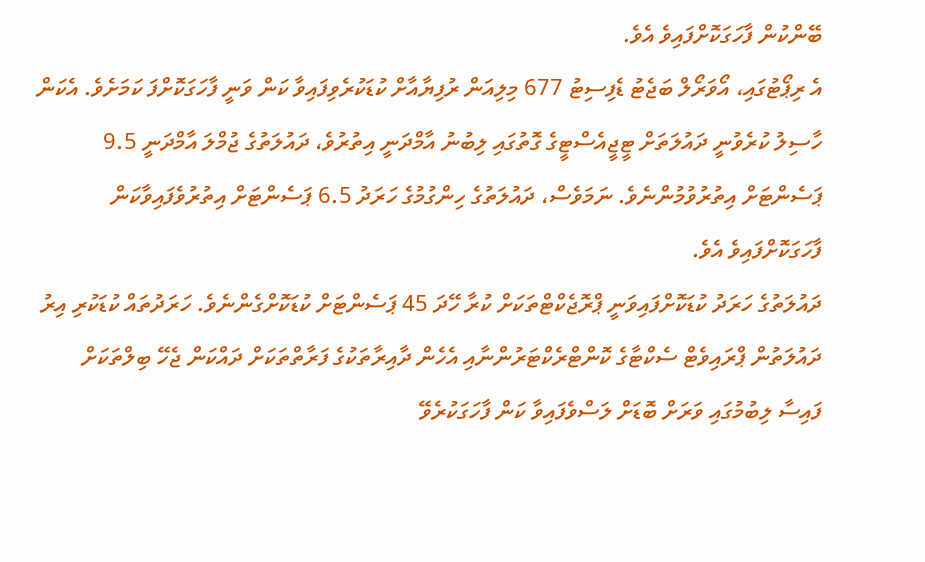ބޭންކުން ފާހަގަކޮށްފައިވެ އެވެ.
އެ ރިޕޯޓުގައި، އޯވަރޯލް ބަޖެޓު ޑެފިސިޓު 677 މިލިއަން ރުފިޔާއާށް ކުޑަކުރެވިފައިވާ ކަން ވަނީ ފާހަގަކޮށްފަ ކަމަށެވެ. އެކަން ހާސިލު ކުރެވުނީ ދައުލަތަށް ޓީޖީއެސްޓީގެ ގޮތުގައި ލިބުނު އާމްދަނީ އިތުރުވެ، ދައުލަތުގެ ޖުމްލަ އާމްދަނީ 9.5 ޕަސެންޓަށް އިތުރުވުމުންނެވެ. ނަމަވެސް، ދައުލަތުގެ ހިންގުމުގެ ހަރަދު 6.5 ޕަސެންޓަށް އިތުރުވެފައިވާކަން ފާހަގަކޮށްފައިވެ އެވެ.
ދައުލަތުގެ ހަރަދު ކުޑަކޮށްފައިވަނީ ޕްރޮޖެކްޓްތަކަށް ކުރާ ހޭދަ 45 ޕަސެންޓަށް ކުޑަކޮށްގެންނެވެ. ހަރަދުތައް ކުޑަކުރި އިރު ދައުލަތުން ޕްރައިވެޓް ސެކްޓާގެ ކޮންޓްރެކްޓަރުންނާއި އެހެން ދާއިރާތަކުގެ ފަރާތްތަކަށް ދައްކަން ޖެހޭ ބިލްތަކަށް ފައިސާ ލިބުމުގައި ވަރަށް ބޮޑަށް ލަސްވެފައިވާ ކަން ފާހަގަކުރެވޭ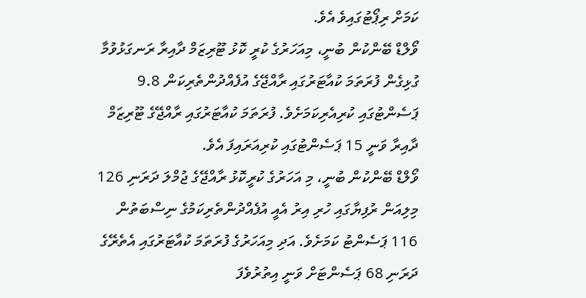ކަމަށް ރިޕޯޓުގައިވެ އެވެ.
ވޯލްޑް ބޭންކުން ބުނީ، މިއަހަރުގެ ކުރީ ކޮޅު ޓޫރިޒަމް ދާއިރާ ރަނގަޅުވުމާ ގުޅިގެން ފުރަތަމަ ކުއާޓަރުގައި ރާއްޖޭގެ އުފެއްދުންތެރިކަން 9.8 ޕަސެންޓުގައި ކުރިއެރިކަމަށެވެ. ފުރަތަމަ ކުއާޓަރުގައި ރާއްޖޭގެ ޓޫރިޒަމް ދާއިރާ ވަނީ 15 ޕަސެންޓުގައި ކުރިއަރައިފަ އެވެ.
ވޯލްޑް ބޭންކުން ބުނީ، މި އަހަރުގެ ކުރީކޮޅު ރާއްޖޭގެ ޖުމްލަ ދަރަނި 126 މިލިއަން ރުފިޔާގައި ހުރި އިރު އެއީ އުފެއްދުންތެރިކަމުގެ ނިސްބަތުން 116 ޕަސެންޓު ކަމަށެވެ. އަދި މިއަހަރުގެ ފުރަތަމަ ކުއާޓަރުގައި އެތެރޭގެ ދަރަނި 68 ޕަސެންޓަށް ވަނީ އިތުރުވެފަ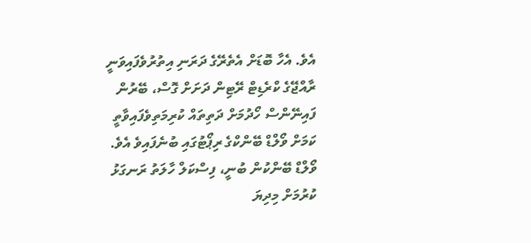އެވެ. އެހާ ބޮޑަށް އެތެރޭގެ ދަރަނި އިތުރުވެފައިވަނީ ރާއްޖޭގެ ކްރެޑިޓް ރޭޓިން ދަށަށް ގޮސް، ބޭރުން ފައިނޭންސް ހޯދުމަށް ދަތިތައް ކުރިމަތިވެފައިވާތީ ކަމަށް ވޯލްޑް ބޭންކްގެ ރިޕޯޓުގައި ބުނެފައިވެ އެވެ.
ވޯލްޑް ބޭންކުން ބުނީ، ފިސްކަލް ހާލަތު ރަނގަޅު ކުރުމަށް މިދިޔަ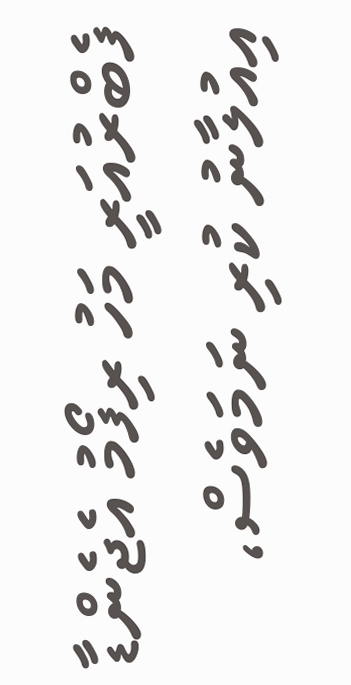ފެބްރުއަރީ މަހު ރިފޯމު އެޖެންޑާ އިއުލާނު ކުރި ނަމަވެސް،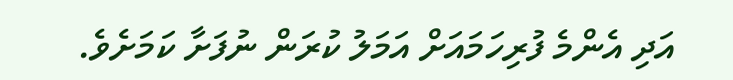އަދި އެންމެ ފުރިހަމައަށް އަމަލު ކުރަން ނުފަށާ ކަމަށެވެ.